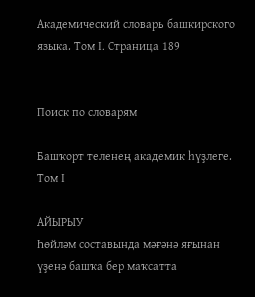Академический словарь башкирского языка. Том I. Страница 189


Поиск по словарям

Башҡорт теленең академик һүҙлеге. Том I

АЙЫРЫУ
Һөйләм составында мәғәнә яғынан үҙенә башҡа бер маҡсатта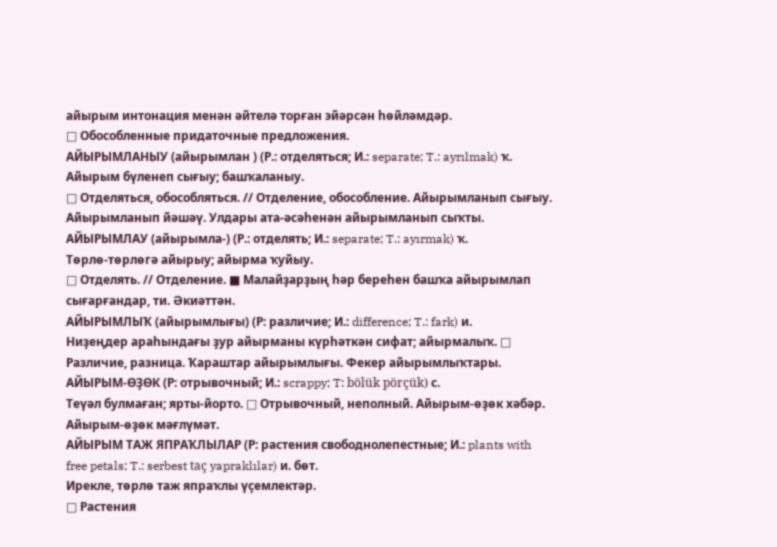айырым интонация менән әйтелә торған эйәрсән һөйләмдәр.
□ Обособленные придаточные предложения.
АЙЫРЫМЛАНЫУ (айырымлан ) (Р.: отделяться; И.: separate; T.: ayrılmak) ҡ.
Айырым бүленеп сығыу; башҡаланыу.
□ Отделяться, обособляться. // Отделение, обособление. Айырымланып сығыу. Айырымланып йәшәү. Улдары ата-әсәһенән айырымланып сыҡты.
АЙЫРЫМЛАУ (айырымла-) (Р.: отделять; И.: separate; T.: ayırmak) ҡ.
Төрлө-төрлөгә айырыу; айырма ҡуйыу.
□ Отделять. // Отделение. ■ Малайҙарҙың һәр береһен башҡа айырымлап сығарғандар, ти. Әкиәттән.
АЙЫРЫМЛЫҠ (айырымлығы) (Р: различие; И.: difference; T.: fark) и.
Ниҙеңдер араһындағы ҙур айырманы күрһәткән сифат; айырмалыҡ. □ Различие, разница. Ҡараштар айырымлығы. Фекер айырымлыҡтары.
АЙЫРЫМ-ӨҘӨК (Р: отрывочный; И.: scrappy; T: bölük pörçük) с.
Теүәл булмаған; ярты-йорто. □ Отрывочный, неполный. Айырым-өҙөк хәбәр. Айырым-өҙөк мәғлүмәт.
АЙЫРЫМ ТАЖ ЯПРАҠЛЫЛАР (Р: растения свободнолепестные; И.: plants with free petals; T.: serbest taç yapraklılar) и. бөт.
Ирекле, төрлө таж япраҡлы үҫемлектәр.
□ Растения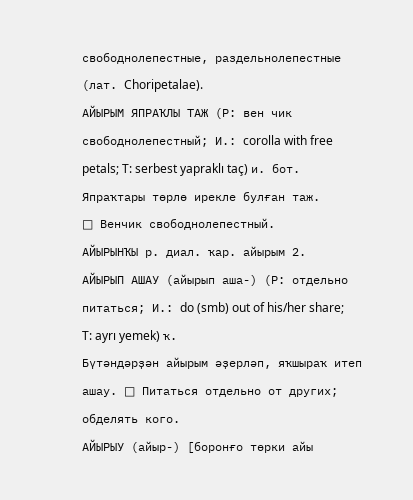свободнолепестные, раздельнолепестные (лат. Choripetalae).
АЙЫРЫМ ЯПРАҠЛЫ ТАЖ (Р: вен чик свободнолепестный; И.: corolla with free petals; T: serbest yapraklı taç) и. бот.
Япраҡтары төрлө ирекле булған таж.
□ Венчик свободнолепестный.
АЙЫРЫНҠЫ р. диал. ҡар. айырым 2.
АЙЫРЫП АШАУ (айырып аша-) (Р: отдельно питаться; И.: do (smb) out of his/her share; T: ayrı yemek) ҡ.
Бүтәндәрҙән айырым әҙерләп, яҡшыраҡ итеп ашау. □ Питаться отдельно от других; обделять кого.
АЙЫРЫУ (айыр-) [боронғо төрки айы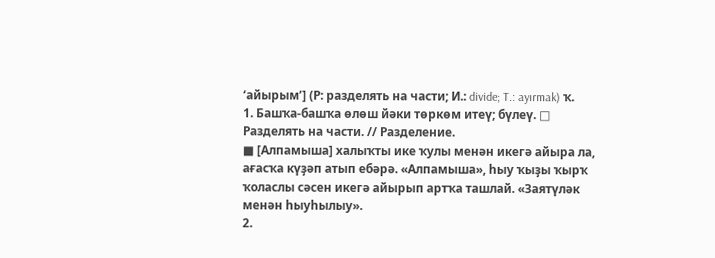‘айырым’] (Р: разделять на части; И.: divide; T.: ayırmak) ҡ.
1. Башҡа-башҡа өлөш йәки төркөм итеү; бүлеү. □ Разделять на части. // Разделение.
■ [Алпамыша] халыҡты ике ҡулы менән икегә айыра ла, ағасҡа күҙәп атып ебәрә. «Алпамыша», һыу ҡыҙы ҡырҡ ҡоласлы сәсен икегә айырып артҡа ташлай. «Заятүләк менән һыуһылыу».
2.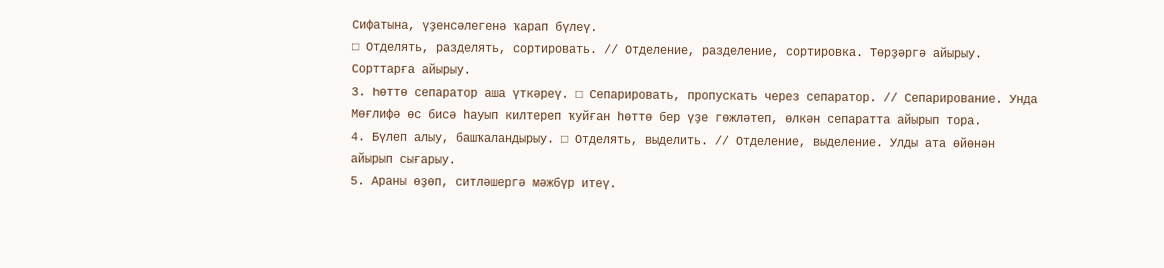Сифатына, үҙенсәлегенә ҡарап бүлеү.
□ Отделять, разделять, сортировать. // Отделение, разделение, сортировка. Төрҙәргә айырыу. Сорттарға айырыу.
3. Һөттө сепаратор аша үткәреү. □ Сепарировать, пропускать через сепаратор. // Сепарирование. Унда Мөғлифә өс бисә һауып килтереп ҡуйған һөттө бер үҙе гөжләтеп, өлкән сепаратта айырып тора.
4. Бүлеп алыу, башҡаландырыу. □ Отделять, выделить. // Отделение, выделение. Улды ата өйөнән айырып сығарыу.
5. Араны өҙөп, ситләшергә мәжбүр итеү.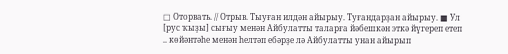□ Оторвать. // Отрыв. Тыуған илдән айырыу. Туғандарҙан айырыу. ■ Ул [рус ҡыҙы] сығыу менән Айбулатты таларға йәбешкән эткә йүгереп етеп .. көйәнтәһе менән һелтәп ебәрҙе лә Айбулатты унан айырып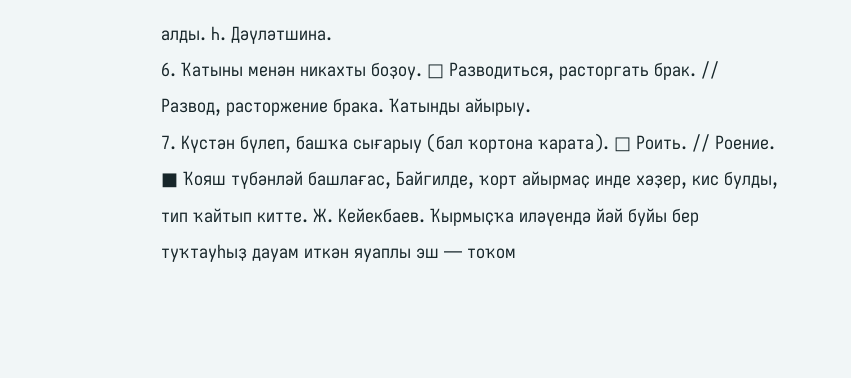алды. Һ. Дәүләтшина.
6. Ҡатыны менән никахты боҙоу. □ Разводиться, расторгать брак. // Развод, расторжение брака. Ҡатынды айырыу.
7. Күстән бүлеп, башҡа сығарыу (бал ҡортона ҡарата). □ Роить. // Роение.
■ Ҡояш түбәнләй башлағас, Байгилде, ҡорт айырмаҫ инде хәҙер, кис булды, тип ҡайтып китте. Ж. Кейекбаев. Ҡырмыҫҡа иләүендә йәй буйы бер туҡтауһыҙ дауам иткән яуаплы эш — тоҡом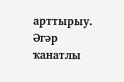арттырыу. Әгәр ҡанатлы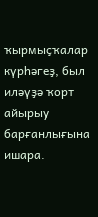ҡырмыҫҡалар күрһәгеҙ, был иләүҙә ҡорт айырыу барғанлығына ишара.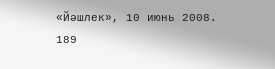«Йәшлек», 10 июнь 2008.
189